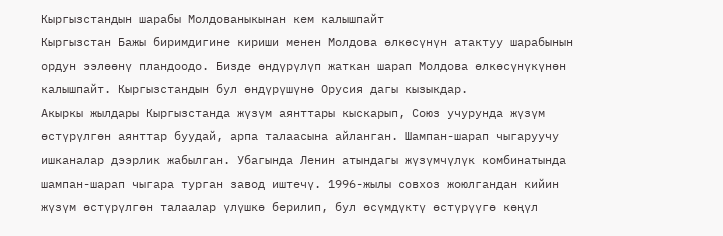Кыргызстандын шарабы Молдованыкынан кем калышпайт
Кыргызстан Бажы биримдигине кириши менен Молдова өлкөсүнүн атактуу шарабынын ордун ээлөөнү пландоодо. Бизде өндүрүлүп жаткан шарап Молдова өлкөсүнүкүнөн калышпайт. Кыргызстандын бул өндүрүшүнө Орусия дагы кызыкдар.
Акыркы жылдары Кыргызстанда жүзүм аянттары кыскарып, Союз учурунда жүзүм өстүрүлгөн аянттар буудай, арпа талаасына айланган. Шампан-шарап чыгаруучу ишканалар дээрлик жабылган. Убагында Ленин атындагы жүзүмчүлүк комбинатында шампан-шарап чыгара турган завод иштечү. 1996-жылы совхоз жоюлгандан кийин жүзүм өстүрүлгөн талаалар үлүшкө берилип, бул өсүмдүктү өстүрүүгө көңүл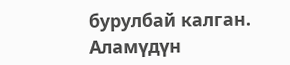бурулбай калган. Аламүдүн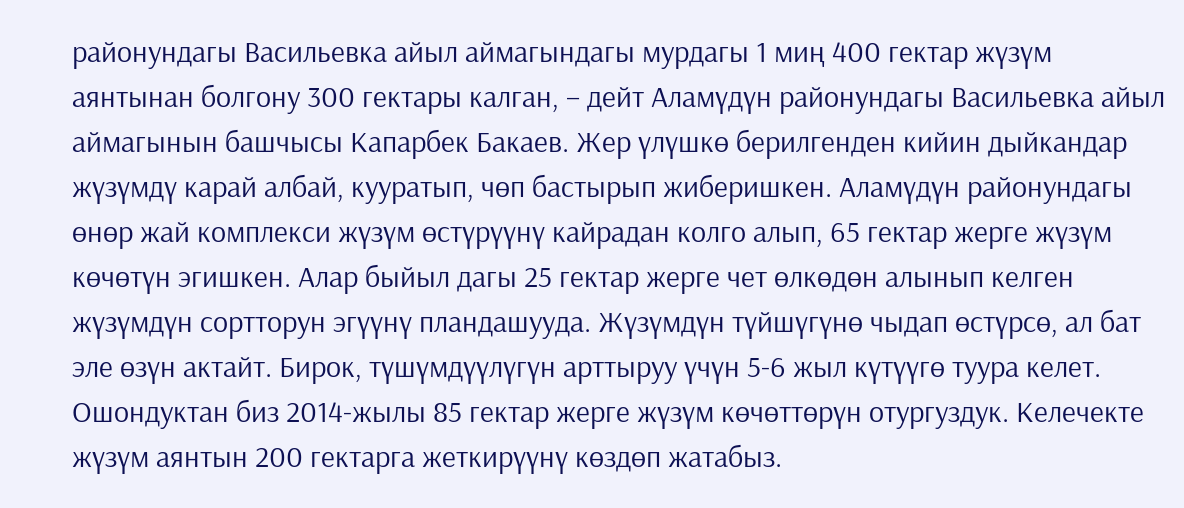районундагы Васильевка айыл аймагындагы мурдагы 1 миң 400 гектар жүзүм аянтынан болгону 300 гектары калган, – дейт Аламүдүн районундагы Васильевка айыл аймагынын башчысы Капарбек Бакаев. Жер үлүшкө берилгенден кийин дыйкандар жүзүмдү карай албай, кууратып, чөп бастырып жиберишкен. Аламүдүн районундагы өнөр жай комплекси жүзүм өстүрүүнү кайрадан колго алып, 65 гектар жерге жүзүм көчөтүн эгишкен. Алар быйыл дагы 25 гектар жерге чет өлкөдөн алынып келген жүзүмдүн сортторун эгүүнү пландашууда. Жүзүмдүн түйшүгүнө чыдап өстүрсө, ал бат эле өзүн актайт. Бирок, түшүмдүүлүгүн арттыруу үчүн 5-6 жыл күтүүгө туура келет. Ошондуктан биз 2014-жылы 85 гектар жерге жүзүм көчөттөрүн отургуздук. Келечекте жүзүм аянтын 200 гектарга жеткирүүнү көздөп жатабыз.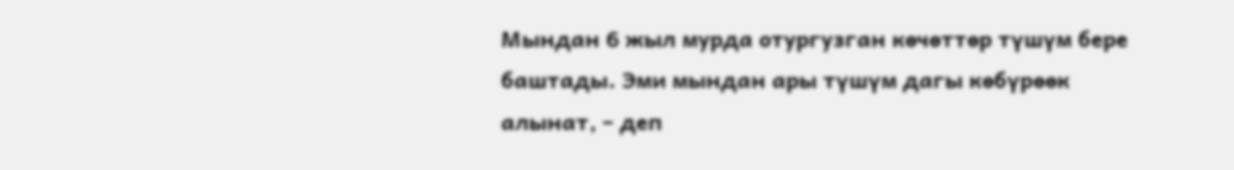Мындан 6 жыл мурда отургузган көчөттөр түшүм бере баштады. Эми мындан ары түшүм дагы көбүрөөк алынат, – деп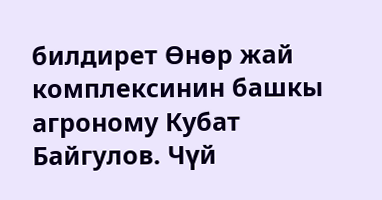билдирет Өнөр жай комплексинин башкы агроному Кубат Байгулов. Чүй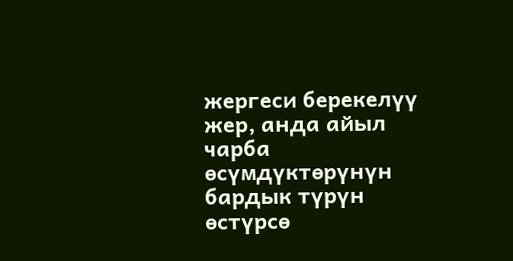жергеси берекелүү жер, анда айыл чарба өсүмдүктөрүнүн бардык түрүн өстүрсө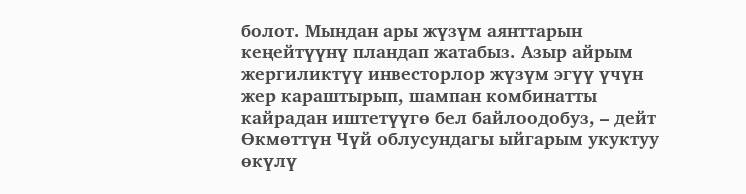болот. Мындан ары жүзүм аянттарын кеңейтүүнү пландап жатабыз. Азыр айрым жергиликтүү инвесторлор жүзүм эгүү үчүн жер караштырып, шампан комбинатты кайрадан иштетүүгө бел байлоодобуз, – дейт Өкмөттүн Чүй облусундагы ыйгарым укуктуу өкүлү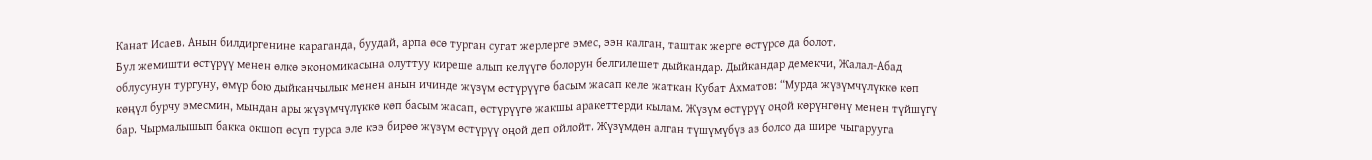Канат Исаев. Анын билдиргенине караганда, буудай, арпа өсө турган сугат жерлерге эмес, ээн калган, таштак жерге өстүрсө да болот.
Бул жемишти өстүрүү менен өлкө экономикасына олуттуу киреше алып келүүгө болорун белгилешет дыйкандар. Дыйкандар демекчи, Жалал-Абад облусунун тургуну, өмүр бою дыйканчылык менен анын ичинде жүзүм өстүрүүгө басым жасап келе жаткан Кубат Ахматов: “Мурда жүзүмчүлүккө көп көңүл бурчу эмесмин, мындан ары жүзүмчүлүккө көп басым жасап, өстүрүүгө жакшы аракеттерди кылам. Жүзүм өстүрүү оңой көрүнгөнү менен түйшүгү бар. Чырмалышып бакка окшоп өсүп турса эле кээ бирөө жүзүм өстүрүү оңой деп ойлойт. Жүзүмдөн алган түшүмүбүз аз болсо да шире чыгарууга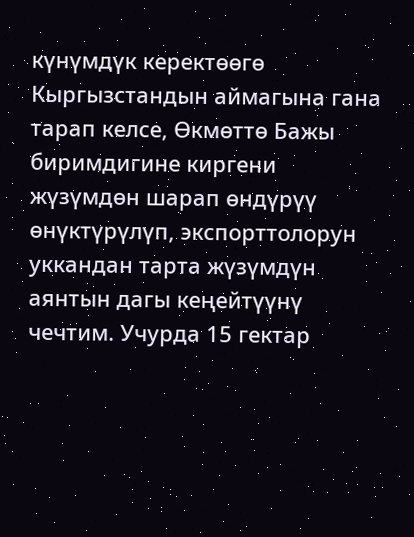күнүмдүк керектөөгө Кыргызстандын аймагына гана тарап келсе, Өкмөттө Бажы биримдигине киргени жүзүмдөн шарап өндүрүү өнүктүрүлүп, экспорттолорун уккандан тарта жүзүмдүн аянтын дагы кеңейтүүнү чечтим. Учурда 15 гектар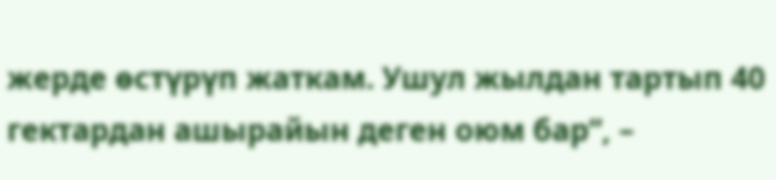жерде өстүрүп жаткам. Ушул жылдан тартып 40 гектардан ашырайын деген оюм бар”, –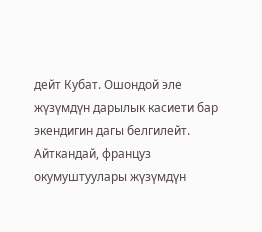дейт Кубат. Ошондой эле жүзүмдүн дарылык касиети бар экендигин дагы белгилейт. Айткандай, француз окумуштуулары жүзүмдүн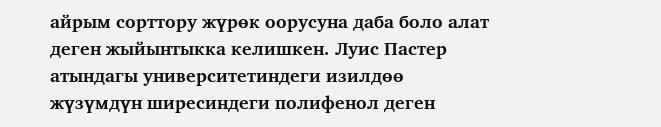айрым сорттору жүрөк оорусуна даба боло алат деген жыйынтыкка келишкен. Луис Пастер атындагы университетиндеги изилдөө жүзүмдүн ширесиндеги полифенол деген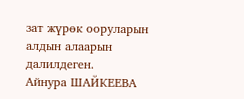зат жүрөк ооруларын алдын алаарын далилдеген.
Айнура ШАЙКЕЕВА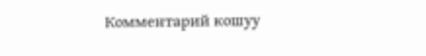Комментарий кошуу